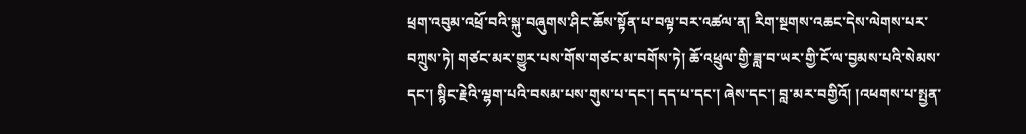ཕྲག་འབུམ་འཕྲོ་བའི་སྐུ་བཞུགས་ཤིང་ཆོས་སྟོན་པ་བལྟ་བར་འཚལ་ན། རིག་སྔགས་འཆང་དེས་ལེགས་པར་བཀྲུས་ཏེ། གཙང་མར་གྱུར་པས་གོས་གཙང་མ་བགོས་ཏེ། ཆོ་འཕྲུལ་གྱི་ཟླ་བ་ཡར་གྱི་ངོ་ལ་བྱམས་པའི་སེམས་དང་། སྙིང་རྗེའི་ལྷག་པའི་བསམ་པས་གུས་པ་དང་། དད་པ་དང་། ཞེས་དང་། བླ་མར་བགྱིའོ། །འཕགས་པ་སྤྱན་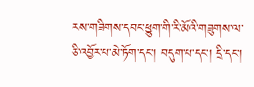རས་གཟིགས་དབང་ཕྱུག་གི་རི་མོའི་གཟུགས་ལ་ཅི་འབྱོར་པ་མེ་ཏོག་དང་། བདུག་པ་དང་། དྲི་དང་།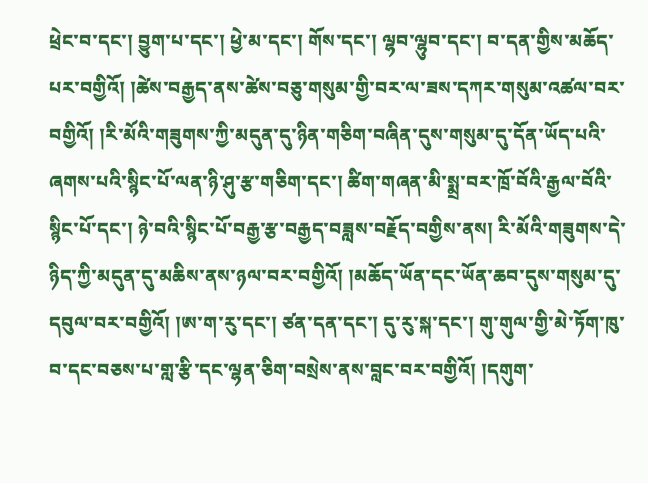ཕྲེང་བ་དང་། བྱུག་པ་དང་། ཕྱེ་མ་དང་། གོས་དང་། ལྷབ་ལྷུབ་དང་། བ་དན་གྱིས་མཆོད་པར་བགྱིའོ། །ཚེས་བརྒྱད་ནས་ཚེས་བཅུ་གསུམ་གྱི་བར་ལ་ཟས་དཀར་གསུམ་འཚལ་བར་བགྱིའོ། །རི་མོའི་གཟུགས་ཀྱི་མདུན་དུ་ཉིན་གཅིག་བཞིན་དུས་གསུམ་དུ་དོན་ཡོད་པའི་ཞགས་པའི་སྙིང་པོ་ལན་ཉི་ཤུ་རྩ་གཅིག་དང་། ཚིག་གཞན་མི་སྨྲ་བར་ཁྲོ་བོའི་རྒྱལ་བོའི་སྙིང་པོ་དང་། ཉེ་བའི་སྙིང་པོ་བརྒྱ་རྩ་བརྒྱད་བཟླས་བརྗོད་བགྱིས་ནས། རི་མོའི་གཟུགས་དེ་ཉིད་ཀྱི་མདུན་དུ་མཆིས་ནས་ཉལ་བར་བགྱིའོ། །མཆོད་ཡོན་དང་ཡོན་ཆབ་དུས་གསུམ་དུ་དབུལ་བར་བགྱིའོ། །ཨ་ག་རུ་དང་། ཙན་དན་དང་། དུ་རུ་སྐ་དང་། གུ་གུལ་གྱི་མེ་ཏོག་ཁུ་བ་དང་བཅས་པ་གླ་རྩི་དང་ལྷན་ཅིག་བསྲེས་ནས་བླང་བར་བགྱིའོ། །དགུག་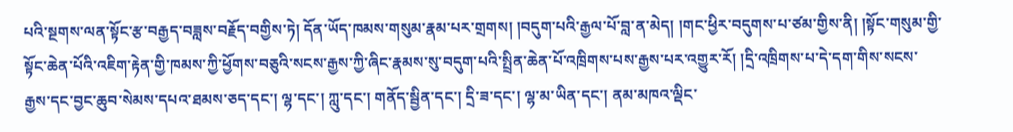པའི་སྔགས་ལན་སྟོང་རྩ་བརྒྱད་བཟླས་བརྗོད་བགྱིས་ཏེ། དོན་ཡོད་ཁམས་གསུམ་རྣམ་པར་གྲགས། །བདུག་པའི་རྒྱལ་པོ་བླ་ན་མེད། །གང་ཕྱིར་བདུགས་པ་ཙམ་གྱིས་ནི། །སྟོང་གསུམ་གྱི་སྟོང་ཆེན་པོའི་འཇིག་རྟེན་གྱི་ཁམས་ཀྱི་ཕྱོགས་བཅུའི་སངས་རྒྱས་ཀྱི་ཞིང་རྣམས་སུ་བདུག་པའི་སྤྲིན་ཆེན་པོ་འཁྲིགས་པས་རྒྱས་པར་འགྱུར་རོ། །དྲི་འཁྲིགས་པ་དེ་དག་གིས་སངས་རྒྱས་དང་བྱང་ཆུབ་སེམས་དཔའ་ཐམས་ཅད་དང་། ལྷ་དང་། ཀླུ་དང་། གནོད་སྦྱིན་དང་། དྲི་ཟ་དང་། ལྷ་མ་ཡིན་དང་། ནམ་མཁའ་ལྡིང་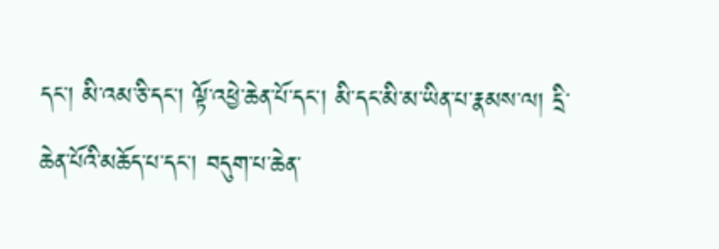དང་། མི་འམ་ཅི་དང་། ལྟོ་འཕྱེ་ཆེན་པོ་དང་། མི་དང་མི་མ་ཡིན་པ་རྣམས་ལ། དྲི་ཆེན་པོའི་མཆོད་པ་དང་། བདུག་པ་ཆེན་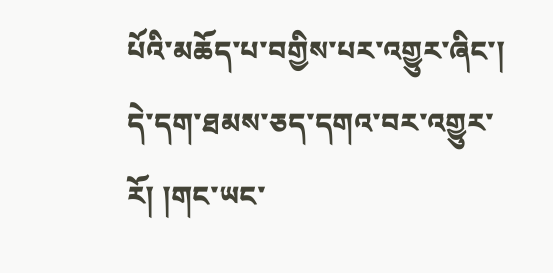པོའི་མཆོད་པ་བགྱིས་པར་འགྱུར་ཞིང་། དེ་དག་ཐམས་ཅད་དགའ་བར་འགྱུར་རོ། །གང་ཡང་